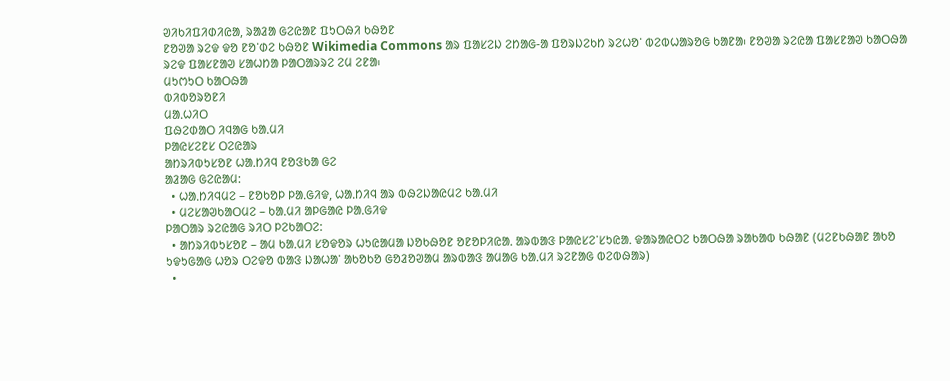ᱣᱤᱠᱤᱯᱤᱰᱤᱭᱟ, ᱨᱟᱲᱟ ᱜᱮᱭᱟᱱ ᱯᱩᱛᱷᱤ ᱠᱷᱚᱱ
ᱱᱚᱣᱟ ᱨᱮᱫ ᱫᱚ ᱱᱚᱸᱰᱮ ᱠᱷᱚᱱ Wikimedia Commons ᱟᱨ ᱯᱟᱥᱮᱡ ᱮᱴᱟᱜ-ᱟ ᱯᱚᱨᱡᱮᱠᱴ ᱨᱮᱦᱚᱸ ᱵᱮᱵᱦᱟᱨᱚᱜ ᱠᱟᱱᱟ᱾ ᱱᱚᱣᱟ ᱨᱮᱭᱟ ᱯᱟᱥᱱᱟᱣ ᱠᱟᱛᱷᱟ ᱨᱮᱫ ᱯᱟᱥᱱᱟᱣ ᱥᱟᱦᱴᱟ ᱞᱟᱛᱟᱨᱨᱮ ᱮᱢ ᱮᱱᱟ᱾
ᱢᱩᱬᱩᱛ ᱠᱟᱛᱷᱟ
ᱵᱤᱵᱚᱨᱚᱱᱤ
ᱢᱟᱹᱦᱤᱛ
ᱯᱷᱮᱰᱟᱛ ᱤᱧᱟᱜ ᱠᱟᱹᱢᱤ
ᱞᱟᱭᱥᱮᱱᱥ ᱛᱮᱭᱟᱨ
ᱟᱴᱨᱤᱵᱩᱥᱚᱱ ᱦᱟᱹᱴᱤᱧ ᱱᱚᱝᱠᱟ ᱜᱮ
ᱟᱲᱟᱜ ᱜᱮᱭᱟᱢ:
  • ᱦᱟᱹᱴᱤᱧᱢᱮ – ᱱᱚᱠᱚᱞ ᱞᱟᱹᱜᱤᱫ, ᱦᱟᱹᱴᱤᱧ ᱟᱨ ᱵᱷᱮᱡᱟᱭᱢᱮ ᱠᱟᱹᱢᱤ
  • ᱢᱮᱥᱟᱣᱠᱟᱛᱢᱮ – ᱠᱟᱹᱢᱤ ᱟᱞᱜᱟᱭ ᱞᱟᱹᱜᱤᱫ
ᱞᱟᱛᱟᱨ ᱨᱮᱭᱟᱜ ᱨᱤᱛ ᱞᱮᱠᱟᱛᱮ:
  • ᱟᱴᱨᱤᱵᱩᱥᱚᱱ – ᱟᱢ ᱠᱟᱹᱢᱤ ᱥᱚᱫᱚᱨ ᱦᱩᱭᱟᱢᱟ ᱡᱚᱠᱷᱚᱱ ᱚᱱᱚᱞᱤᱭᱟᱹ ᱟᱨᱵᱟᱝ ᱞᱟᱭᱥᱮᱸᱥᱩᱭᱟᱹ ᱫᱟᱨᱟᱭᱛᱮ ᱠᱟᱛᱷᱟ ᱨᱟᱠᱟᱵ ᱠᱷᱟᱱ (ᱢᱮᱱᱠᱷᱟᱱ ᱟᱠᱚ ᱩᱫᱩᱜᱟᱜ ᱦᱚᱨ ᱛᱮᱫᱚ ᱵᱟᱝ ᱡᱟᱦᱟᱸ ᱟᱠᱚᱠᱚ ᱜᱚᱲᱚᱣᱟᱢ ᱟᱨᱵᱟᱝ ᱟᱢᱟᱜ ᱠᱟᱹᱢᱤ ᱨᱮᱱᱟᱜ ᱵᱮᱵᱷᱟᱨ)
  •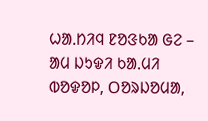ᱦᱟᱹᱴᱤᱧ ᱱᱚᱝᱠᱟ ᱜᱮ – ᱟᱢ ᱡᱩᱫᱤ ᱠᱟᱹᱢᱤ ᱵᱚᱫᱚᱞ, ᱛᱚᱨᱡᱚᱢᱟ,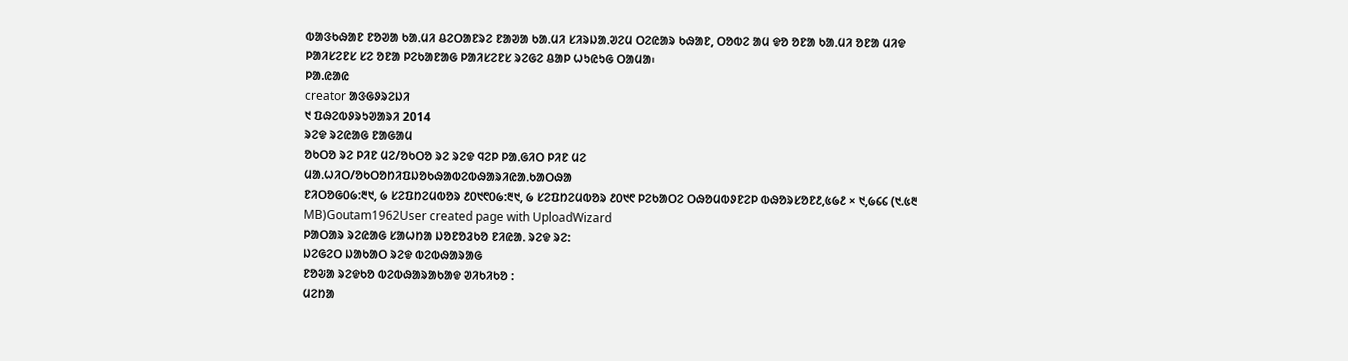ᱵᱟᱝᱠᱷᱟᱱ ᱱᱚᱣᱟ ᱠᱟᱹᱢᱤ ᱪᱮᱛᱟᱱᱨᱮ ᱱᱟᱣᱟ ᱠᱟᱹᱢᱤ ᱥᱤᱨᱡᱟᱹᱣᱮᱢ ᱛᱮᱭᱟᱨ ᱠᱷᱟᱱ, ᱛᱚᱵᱮ ᱟᱢ ᱫᱚ ᱚᱱᱟ ᱠᱟᱹᱢᱤ ᱚᱱᱟ ᱢᱤᱫ ᱞᱟᱤᱥᱮᱱᱥ ᱥᱮ ᱚᱱᱟ ᱞᱮᱠᱟᱱᱟᱜ ᱞᱟᱤᱥᱮᱱᱥ ᱨᱮᱜᱮ ᱪᱟᱞ ᱦᱩᱭᱩᱜ ᱛᱟᱢᱟ᱾
ᱞᱟ.ᱭᱟᱭ
creator ᱟᱝᱜᱽᱨᱮᱡᱤ
᱑ ᱯᱷᱮᱵᱽᱨᱩᱣᱟᱨᱤ 2014
ᱨᱮᱫ ᱨᱮᱭᱟᱜ ᱱᱟᱜᱟᱢ
ᱚᱠᱛᱚ ᱨᱮ ᱞᱤᱱ ᱢᱮ/ᱚᱠᱛᱚ ᱨᱮ ᱨᱮᱫ ᱧᱮᱞ ᱞᱟᱹᱜᱤᱛ ᱞᱤᱱ ᱢᱮ
ᱢᱟᱹᱦᱤᱛ/ᱚᱠᱛᱚᱴᱤᱯᱡᱚᱠᱷᱟᱵᱮᱵᱷᱟᱨᱤᱭᱟᱹᱠᱟᱛᱷᱟ
ᱱᱤᱛᱚᱜ᱐᱙:᱓᱑, ᱙ ᱥᱮᱯᱴᱮᱢᱵᱚᱨ ᱒᱐᱑᱖᱐᱙:᱓᱑, ᱙ ᱥᱮᱯᱴᱮᱢᱵᱚᱨ ᱒᱐᱑᱖ ᱞᱮᱠᱟᱛᱮ ᱛᱷᱚᱢᱵᱽᱱᱮᱞ ᱵᱷᱚᱨᱥᱚᱱ᱒,᱕᱙᱒ × ᱑,᱙᱔᱔ (᱑.᱕᱓ MB)Goutam1962User created page with UploadWizard
ᱞᱟᱛᱟᱨ ᱨᱮᱭᱟᱜ ᱥᱟᱦᱴᱟ ᱡᱚᱱᱚᱲᱠᱚ ᱱᱤᱭᱟᱹ ᱨᱮᱫ ᱨᱮ:
ᱡᱮᱜᱮᱛ ᱡᱟᱠᱟᱛ ᱨᱮᱫ ᱵᱮᱵᱷᱟᱨᱟᱜ
ᱱᱚᱶᱟ ᱨᱮᱫᱠᱚ ᱵᱮᱵᱷᱟᱨᱟᱠᱟᱫ ᱣᱤᱠᱤᱠᱚ :
ᱢᱮᱴᱟ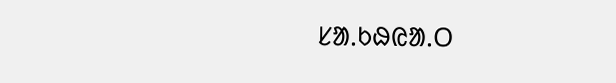ᱥᱟᱹᱠᱷᱭᱟᱹᱛ